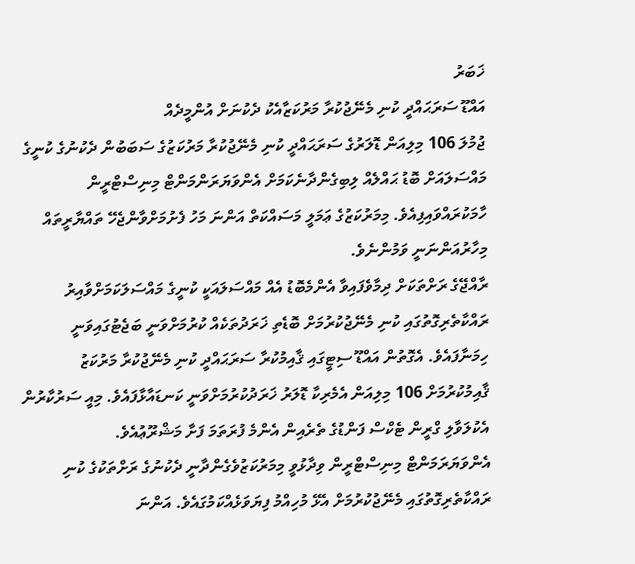ޚަބަރު
އައްޑޫ ސަރަޙައްދީ ކުނި މެނޭޖުކުރާ މަރުކަޒާއެކު ދެކުނަށް އުންމީދެއް
ޖުމުލަ 106 މިލިއަން ޑޮލަރުގެ ސަރަޙައްދީ ކުނި މެނޭޖުކުރާ މަރުކަޒުގެ ސަބަބުން ދެކުނުގެ ކުނީގެ މައްސަލައަށް ބޮޑު ޙައްލެއް ލިބިގެންދާނެކަމަށް އެންވަޔަރަންމަންޓް މިނިސްޓްރީން ހާމަކުރައްވައިފިއެވެ. މިމަރުކަޒުގެ ޢަމަލީ މަސައްކަތް އަންނަ މަހު ފެށުމަށްވާންޖެހޭ ތައްޔާރީތައް މިހާރުއަންނަނީ ވަމުންނެވެ.
ރާއްޖޭގެ ރަށްތަކަށް ދިމާވެފައިވާ އެންމެބޮޑު އެއް މައްސަލައަކީ ކުނީގެ މައްސަލަކަމަށްވާއިރު ރައްކާތެރިގޮތުގައި ކުނި މެނޭޖުކުރުމަށް ބޮޑެތި ޚަރަދުތަކެއް ކުރުމަށްވަނީ ބަޖެޓުގައިވަނީ ހިމަނާފައެވެ. އެގޮތުން އައްޑޫ ސިޓީގައި ޤާއިމުކުރާ ސަރަޙައްދީ ކުނި މެނޭޖުކުރާ މަރުކަޒު ޤާއިމުކުރުމަށް 106 މިލިއަން އެމެރިކާ ޑޮލަރު ޚަރަދުކުރުމަށްވަނީ ކަނޑައާޅާފައެވެ. މިއީ ސަރުކާރުން އެކުލަވާލި ގްރީން ޓެކްސް ފަންޑުގެ ތެރެއިން އެންމެ ފުރަތަމަ ފަށާ މަޝްރޫޢުއެވެ.
އެންވަޔަރަމަންޓް މިނިސްޓްރީން ވިދާޅުވީ މިމަރުކަޒުވެގެންދާނީ ދެކުނުގެ ރަށްތަކުގެ ކުނި ރައްކާތެރިގޮތުގައި މެނޭޖުކުރުމަށް އެޅޭ މުހިއްމު ފިޔަވަޅެއްކަމުގައެވެ. އަންނަ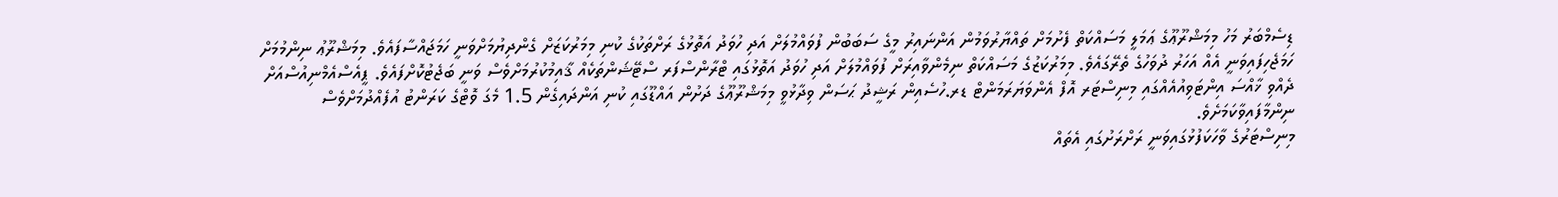ޑިސެމްބަރު މަހު މިމަޝްރޫޢޫގެ ޢަމަލީ މަސައްކަތް ފެށުމަށް ތައްޔާރުވަމުން އަންނައިރު މީގެ ސަބަބުން ފުވައްމުލަށް އަދި ހުވަދު އަތޮޅުގެ ރަށްތަކުގެ ކުނި މިމަރުކަޒަށް ގެންދިޔުމަށްވަނީ ހަމަޖައްސާފައެވެ. މިމަޝްރޫޢު ނިންމުމަށް ހަމަޖެހިފައިވަނީ އެއް އަހަރު ދުވަހުގެ ތެރޭގައެވެ. މިމަރުކަޒުގެ މަސައްކަތް ނިމެންވާއިރަށް ފުވައްމުލަށް އަދި ހުވަދު އަތޮޅުގައި ޓްރާންސްފަރ ސްޓޭޝަންތަކެއް ޤާއިމުކުރުމަށްވެސް ވަނީ ބަޖެޓުކޮށްފައެވެ. ޕީއެސްއެމްނިއުސްއަށް ދެއްވި ޚާއްސަ އިންޓަވިއުއެއްގައި މިނިސްޓަރ އޮފް އެންވަޔަރަމަންޓް ޑރ.ހުސެއިން ރަޝީދު ޙަސަން ވިދާޅުވީ މިމަޝްރޫޢޫގެ ދަށުން އައްޑޫގައި ކުނި އަންދައިގެން 1.5 މެގަ ވޮޓްގެ ކަރަންޓު އުފެއްދުމަށްވެސް ނިންމާފައިވާކަމަށެވެ.
މިނިސްޓަރުގެ ވާހަކަފުޅުގައިވަނީ ރަށްރަށުގައި އެތައް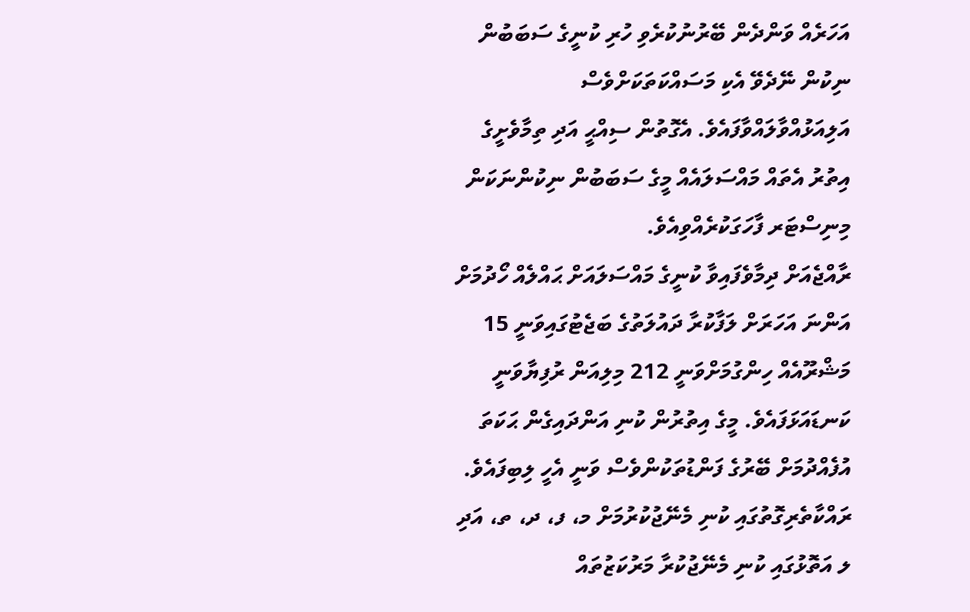އަހަރެއް ވަންދެން ބޭރުނުކުރެވި ހުރި ކުނީގެ ސަބަބުން ނިކުން ނޭދެވޭ އެކި މަސައްކަތަކަށްވެސް އަލިއަޅުއްވާލައްވާފައެވެ. އެގޮތުން ސިއްޙީ އަދި ތިމާވެށީގެ އިތުރު އެތައް މައްސަލައެއް މީގެ ސަބަބުން ނިކުންނަކަން މިނިސްޓަރ ފާހަގަކުރެއްވިއެވެ.
ރާއްޖެއަށް ދިމާވެފައިވާ ކުނީގެ މައްސަލައަށް ޙައްލެއް ހޯދުމަށް އަންނަ އަހަރަށް ލަފާކުރާ ދައުލަތުގެ ބަޖެޓުގައިވަނީ 15 މަޝްރޫއެއް ހިންގުމަށްވަނީ 212 މިލިއަން ރުފިޔާވަނީ ކަނޑައަޅަފައެވެ. މީގެ އިތުރުން ކުނި އަންދައިގެން ޙަކަތަ އުފެއްދުމަށް ބޭރުގެ ފަންޑުތަކުންވެސް ވަނީ އެހީ ލިބިފައެވެ.
ރައްކާތެރިގޮތުގައި ކުނި މެނޭޖުކުރުމަށް މ، ފ، ދ، ތ، އަދި ލ އަތޮޅުގައި ކުނި މެނޭޖުކުރާ މަރުކަޒުތައް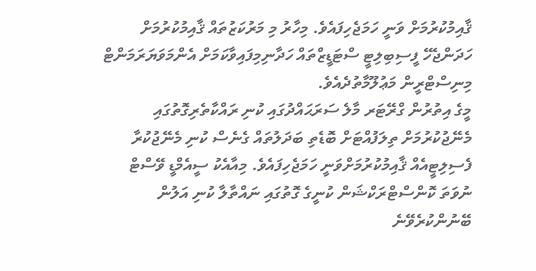ޤާއިމުކުރުމަށް ވަނީ ހަމަޖެހިފައެވެ. މިހާރު މި މަރުކަޒުތައް ޤާއިމުކުރުމަށް ހަދަންޖެހޭ ފީސިބިލިޓީ ސްޓަޑީޒްތައް ހަދާނިމިފައިވާކަމަށް އެންމަވަޔަރަމަންޓް މިނިސްޓްރީން މަޢުލޫމާތުދެއެވެ.
މީގެ އިތުރުން ގްރޭޓަރ މާލެ ސަރަޙައްދުގައި ކުނި ރައްކާތެރިގޮތުގައި މެނޭޖުކުރުމަށް ތިލަފުއްޓަށް ބޮޑެތި ބަދަލުތައް ގެނެސް ކުނި މެނޭޖުކުރާ ފެސިލިޓީއެއް ޤާއިމުކުރުމަށްވަނީ ހަމަޖެހިފައެވެ. މިއާއެކު ސީއެމްޑީ ވޭސްޓް ނުވަތަ ކޮންސްޓްރަކްޝަން ކުނީގެ ގޮތުގައި ނައްތާލާ ކުނި އަލުން ބޭނުންކުރެވޭނެ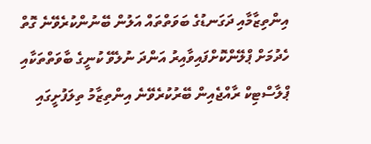އިންތިޒާމާއި ދަގަނޑުގެ ބަވަތްތައް އަލުން ބޭނުންކުރެވޭނެ ގޮތް ހެދުމަށް ޕްލޭންކޮށްފައިވާއިރު އަންދަ ނުލެވޭ ކުނީގެ ބާވަތްތަކާއި ޕްލާސްޓިކް ރާއްޖެއިން ބޭރުކުރެވޭނެ އިންތިޒާމު ތިލަފުށީގައި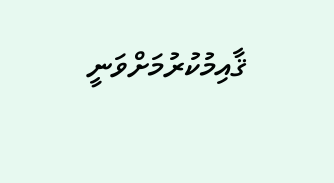ޤާއިމުކުރުމަށްވަނީ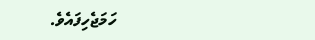ހަމަޖެހިފައެވެ.